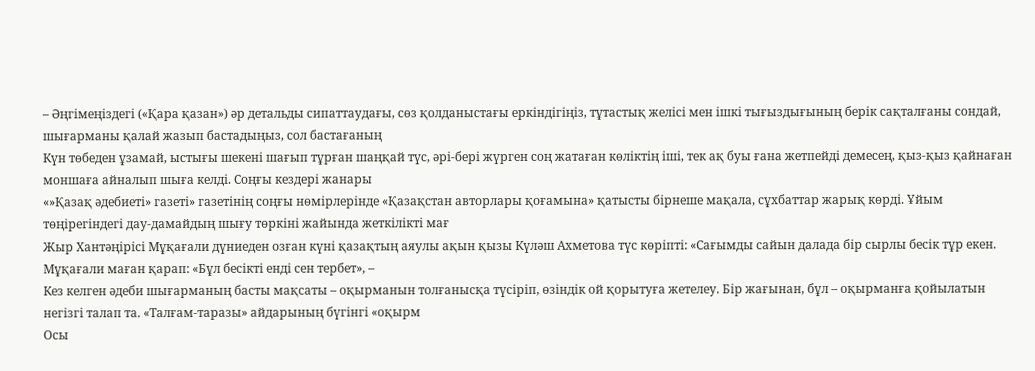– Әңгімеңіздегі («Қара қазан») әр детальды сипаттаудағы, сөз қолданыстағы еркіндігіңіз, тұтастық желісі мен ішкі тығыздығының берік сақталғаны сондай, шығарманы қалай жазып бастадыңыз, сол бастағаның
Күн төбеден ұзамай, ыстығы шекені шағып тұрған шаңқай түс, әрі-бері жүрген соң жатаған көліктің іші, тек ақ буы ғана жетпейді демесең, қыз-қыз қайнаған моншаға айналып шыға келді. Соңғы кездері жанары
«»Қазақ әдебиеті» газеті» газетінің соңғы нөмірлерінде «Қазақстан авторлары қоғамына» қатысты бірнеше мақала, сұхбаттар жарық көрді. Ұйым төңірегіндегі дау-дамайдың шығу төркіні жайында жеткілікті мағ
Жыр Хантәңірісі Мұқағали дүниеден озған күні қазақтың аяулы ақын қызы Күләш Ахметова түс көріпті: «Сағымды сайын далада бір сырлы бесік тұр екен. Мұқағали маған қарап: «Бұл бесікті енді сен тербет», –
Кез келген әдеби шығарманың басты мақсаты – оқырманын толғанысқа түсіріп, өзіндік ой қорытуға жетелеу. Бір жағынан, бұл – оқырманға қойылатын негізгі талап та. «Талғам-таразы» айдарының бүгінгі «оқырм
Осы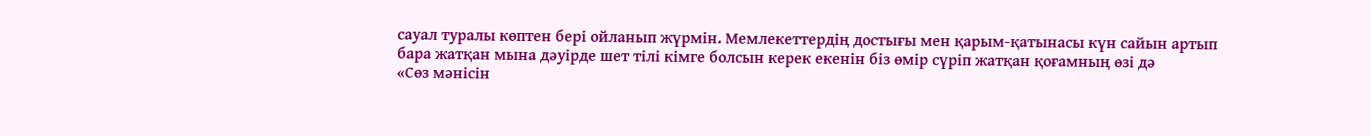сауал туралы көптен бері ойланып жүрмін. Мемлекеттердің достығы мен қарым-қатынасы күн сайын артып бара жатқан мына дәуірде шет тілі кімге болсын керек екенін біз өмір сүріп жатқан қоғамның өзі дә
«Сөз мәнісін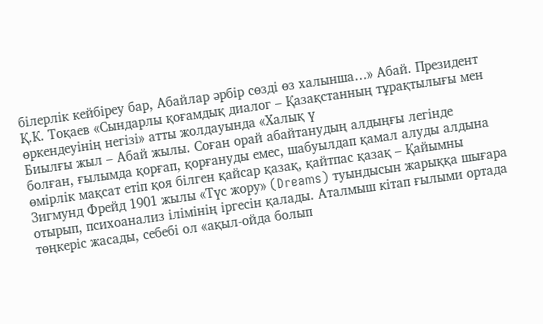білерлік кейбіреу бар, Абайлар әрбір сөзді өз халынша…» Абай. Президент Қ.К. Тоқаев «Сындарлы қоғамдық диалог – Қазақстанның тұрақтылығы мен өркендеуінің негізі» атты жолдауында «Халық ү
Биылғы жыл – Абай жылы. Соған орай абайтанудың алдыңғы легінде болған, ғылымда қорғап, қорғануды емес, шабуылдап қамал алуды алдына өмірлік мақсат етіп қоя білген қайсар қазақ, қайтпас қазақ – Қайымны
Зигмунд Фрейд 1901 жылы «Түс жору» (Dreams) туындысын жарыққа шығара отырып, психоанализ ілімінің іргесін қалады. Аталмыш кітап ғылыми ортада төңкеріс жасады, себебі ол «ақыл-ойда болып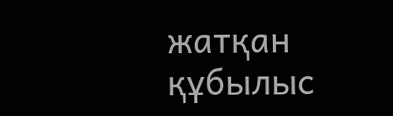жатқан құбылыс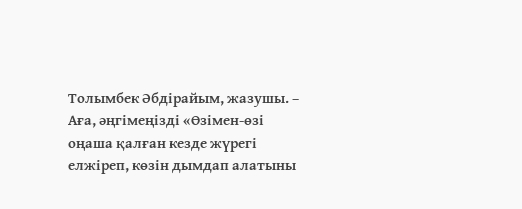Толымбек Әбдірайым, жазушы. – Аға, әңгімеңізді «Өзімен-өзі оңаша қалған кезде жүрегі елжіреп, көзін дымдап алатыны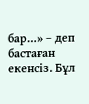бар…» – деп бастаған екенсіз. Бұл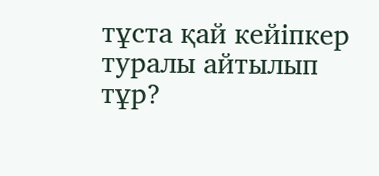тұста қай кейіпкер туралы айтылып тұр?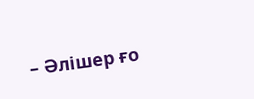– Әлішер ғо